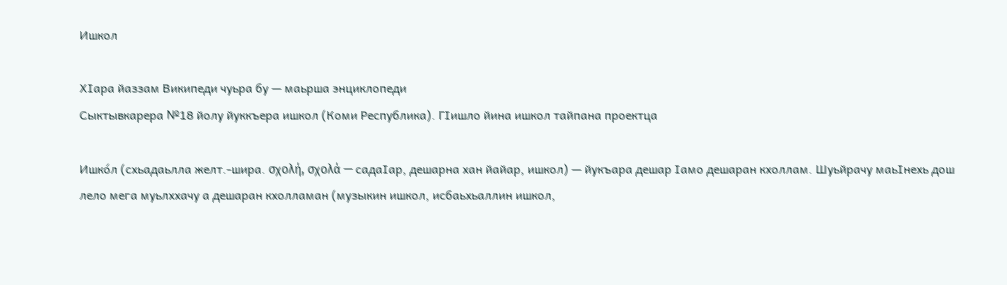Ишкол

ХӀара йаззам Википеди чуьра бу — маьрша энциклопеди
Сыктывкарера №18 йолу йуккъера ишкол (Коми Республика). ГӀишло йина ишкол тайпана проектца

Ишко́л (схьадаьлла желт.-шира. σχολή, σχολά — садаӀар, дешарна хан йайар, ишкол) — йукъара дешар Ӏамо дешаран кхоллам. Шуьйрачу маьӀнехь дош лело мега муьлххачу а дешаран кхолламан (музыкин ишкол, исбаьхьаллин ишкол,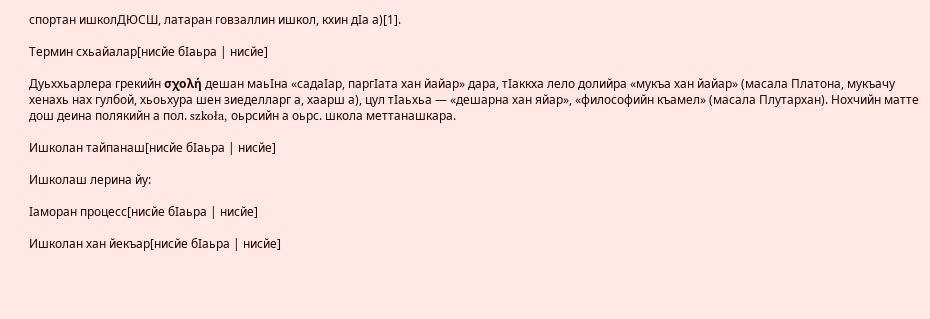спортан ишколДЮСШ, латаран говзаллин ишкол, кхин дӀа а)[1].

Термин схьайалар[нисйе бӀаьра | нисйе]

Дуьххьарлера грекийн σχολή дешан маьӀна «садаӀар, паргӀата хан йайар» дара, тӀаккха лело долийра «мукъа хан йайар» (масала Платона, мукъачу хенахь нах гулбой, хьоьхура шен зиеделларг а, хаарш а), цул тӀаьхьа — «дешарна хан яйар», «философийн къамел» (масала Плутархан). Нохчийн матте дош деина полякийн а пол. szkoła, оьрсийн а оьрс. школа меттанашкара.

Ишколан тайпанаш[нисйе бӀаьра | нисйе]

Ишколаш лерина йу:

Ӏаморан процесс[нисйе бӀаьра | нисйе]

Ишколан хан йекъар[нисйе бӀаьра | нисйе]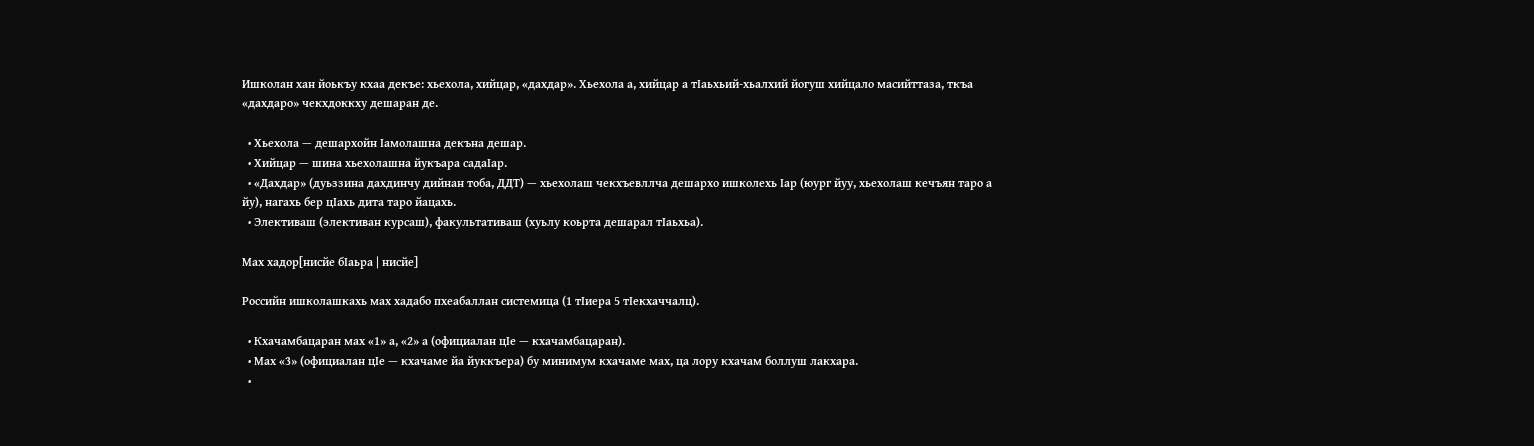Ишколан хан йоькъу кхаа декъе: хьехола, хийцар, «дахдар». Хьехола а, хийцар а тӀаьхьий-хьалхий йогуш хийцало масийттаза, ткъа «дахдаро» чекхдоккху дешаран де.

  • Хьехола — дешархойн Ӏамолашна декъна дешар.
  • Хийцар — шина хьехолашна йукъара садаӀар.
  • «Дахдар» (дуьззина дахдинчу дийнан тоба, ДДТ) — хьехолаш чекхъевллча дешархо ишколехь Ӏар (юург йуу, хьехолаш кечъян таро а йу), нагахь бер цӀахь дита таро йацахь.
  • Элективаш (элективан курсаш), факультативаш (хуьлу коьрта дешарал тӀаьхьа).

Мах хадор[нисйе бӀаьра | нисйе]

Российн ишколашкахь мах хадабо пхеабаллан системица (1 тӀиера 5 тӀекхаччалц).

  • Кхачамбацаран мах «1» а, «2» а (официалан цӀе — кхачамбацаран).
  • Мах «3» (официалан цӀе — кхачаме йа йуккъера) бу минимум кхачаме мах, ца лору кхачам боллуш лакхара.
  •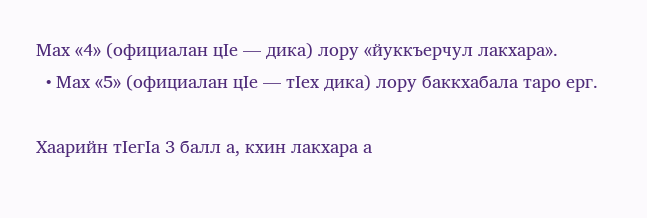Мах «4» (официалан цӀе — дика) лору «йуккъерчул лакхара».
  • Мах «5» (официалан цӀе — тӀех дика) лору баккхабала таро ерг.

Хаарийн тӀегӀа 3 балл а, кхин лакхара а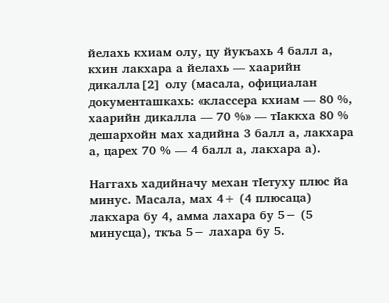йелахь кхиам олу, цу йукъахь 4 балл а, кхин лакхара а йелахь — хаарийн дикалла[2] олу (масала, официалан документашкахь: «классера кхиам — 80 %, хаарийн дикалла — 70 %» — тӀаккха 80 % дешархойн мах хадийна 3 балл а, лакхара а, царех 70 % — 4 балл а, лакхара а).

Наггахь хадийначу механ тӀетуху плюс йа минус. Масала, мах 4+ (4 плюсаца) лакхара бу 4, амма лахара бу 5− (5 минусца), ткъа 5− лахара бу 5.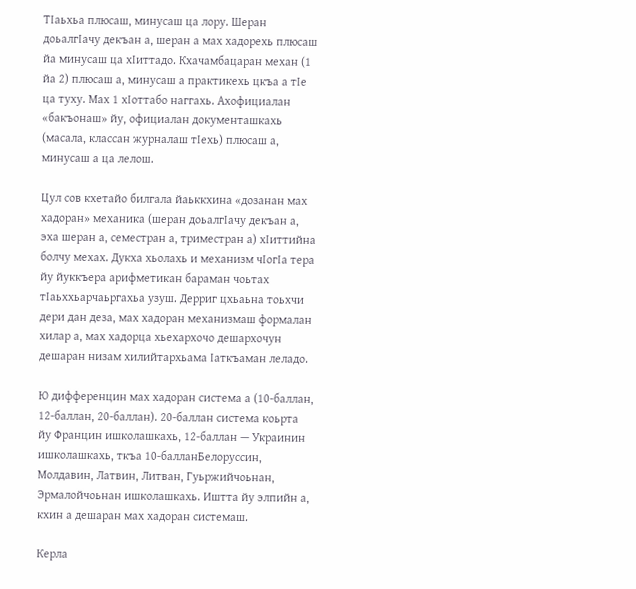ТӀаьхьа плюсаш, минусаш ца лору. Шеран доьалгӀачу декъан а, шеран а мах хадорехь плюсаш йа минусаш ца хӀиттадо. Кхачамбацаран механ (1 йа 2) плюсаш а, минусаш а практикехь цкъа а тӀе ца туху. Мах 1 хӀоттабо наггахь. Ахофициалан «бакъонаш» йу, официалан документашкахь (масала, классан журналаш тӀехь) плюсаш а, минусаш а ца лелош.

Цул сов кхетайо билгала йаьккхина «дозанан мах хадоран» механика (шеран доьалгӀачу декъан а, эха шеран а, семестран а, триместран а) хӀиттийна болчу мехах. Дукха хьолахь и механизм чӀогӀа тера йу йуккъера арифметикан бараман чоьтах тӀаьххьарчаьргахьа узуш. Дерриг цхьаьна тоьхчи дери дан деза, мах хадоран механизмаш формалан хилар а, мах хадорца хьехархочо дешархочун дешаран низам хилийтархьама Ӏаткъаман леладо.

Ю дифференцин мах хадоран система а (10-баллан, 12-баллан, 20-баллан). 20-баллан система коьрта йу Францин ишколашкахь, 12-баллан — Украинин ишколашкахь, ткъа 10-балланБелоруссин, Молдавин, Латвин, Литван, Гуьржийчоьнан, Эрмалойчоьнан ишколашкахь. Иштта йу элпийн а, кхин а дешаран мах хадоран системаш.

Керла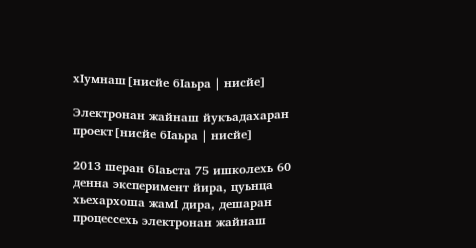хӀумнаш[нисйе бӀаьра | нисйе]

Электронан жайнаш йукъадахаран проект[нисйе бӀаьра | нисйе]

2013 шеран бӀаьста 75 ишколехь 60 денна эксперимент йира, цуьнца хьехархоша жамӀ дира, дешаран процессехь электронан жайнаш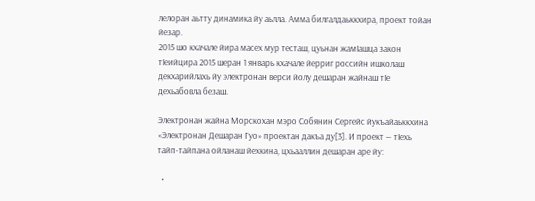лелоран аьтту динамика йу аьлла. Амма билгалдаьккхира, проект тойан йезар.
2015 шо кхачале йира масех мур тесташ, цуьнан жамӀашца закон тӀеийцира 2015 шеран 1 январь кхачале йерриг российн ишколаш декхарийлахь йу электронан верси йолу дешаран жайнаш тӀе дехьабовла безаш.

Электронан жайна Морскохан мэро Собянин Сергейс йукъайаьккхина «Электронан Дешаран Гуо» проектан дакъа ду[3]. И проект — тӀехь тайп-тайпана ойланаш йехкина, цхьааллин дешаран аре йу:

  •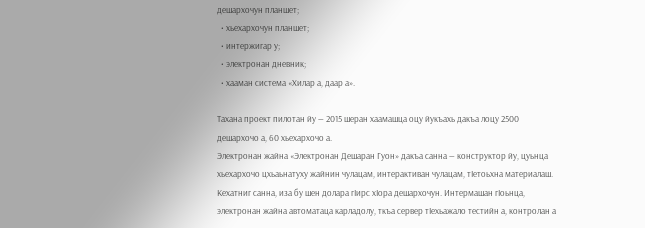дешархочун планшет;
  • хьехархочун планшет;
  • интержигар у;
  • электронан дневник;
  • хааман система «Хилар а, даар а».

Тахана проект пилотан йу — 2015 шеран хаамашца оцу йукъахь дакъа лоцу 2500 дешархочо а, 60 хьехархочо а.
Электронан жайна «Электронан Дешаран Гуон» дакъа санна — конструктор йу, цуьнца хьехархочо цхьаьнатуху жайнин чулацам, интерактиван чулацам, тӀетоьхна материалаш. Кехатниг санна, иза бу шен долара гӀирс хӀора дешархочун. Интермашан гӀоьнца, электронан жайна автоматаца карладолу, ткъа сервер тӀехьажало тестийн а, контролан а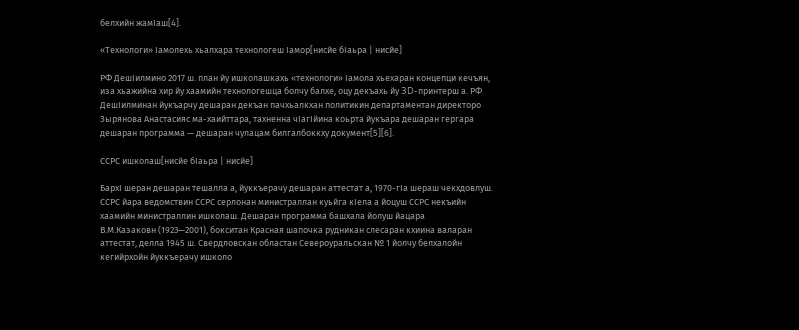белхийн жамӀаш[4].

«Технологи» Ӏамолехь хьалхара технологеш Ӏамор[нисйе бӀаьра | нисйе]

РФ ДешӀилмино 2017 ш. план йу ишколашкахь «технологи» Ӏамола хьехаран концепци кечъян, иза хьажийна хир йу хаамийн технологешца болчу балхе, оцу декъахь йу 3D-принтерш а. РФ ДешӀилминан йукъарчу дешаран декъан пачхьалкхан политикин департаментан директоро Зырянова Анастасияс ма-хаийттара, тахненна чӀагӀйина коьрта йукъара дешаран гергара дешаран программа — дешаран чулацам билгалбоккху документ[5][6].

ССРС ишколаш[нисйе бӀаьра | нисйе]

БархӀ шеран дешаран тешалла а, йуккъерачу дешаран аттестат а, 1970-гӀа шераш чекхдовлуш.
ССРС йара ведомствин ССРС серлонан министраллан куьйга кӀела а йоцуш ССРС некъийн хаамийн министраллин ишколаш. Дешаран программа башхала йолуш йацара
В.М.Казаковн (1923—2001), бокситан Красная шапочка рудникан слесаран кхиина валаран аттестат, делла 1945 ш. Свердловскан областан Североуральскан № 1 йолчу белхалойн кегийрхойн йуккъерачу ишколо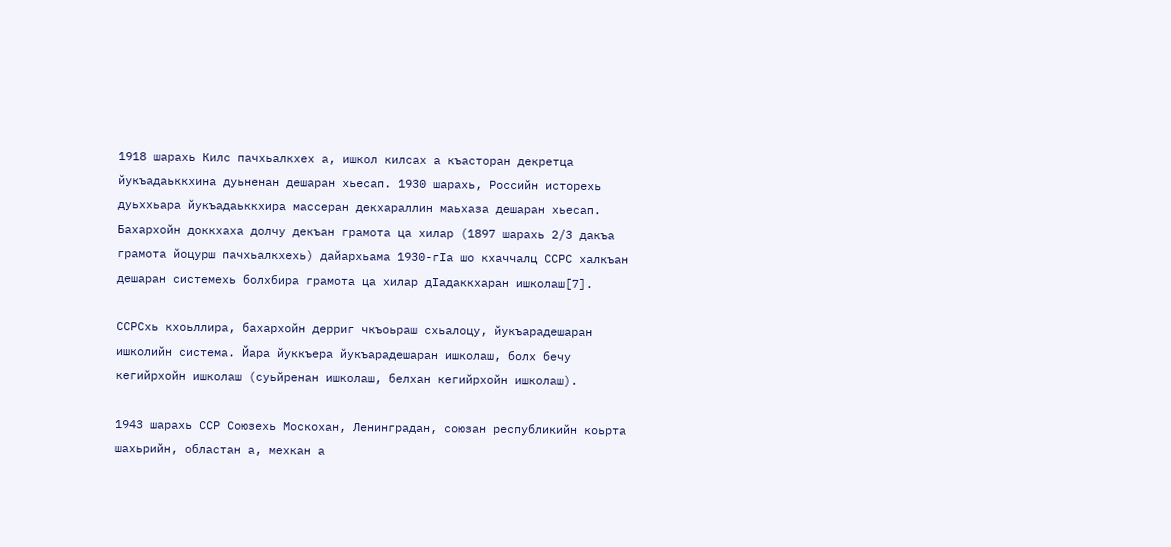1918 шарахь Килс пачхьалкхех а, ишкол килсах а къасторан декретца йукъадаьккхина дуьненан дешаран хьесап. 1930 шарахь, Российн исторехь дуьххьара йукъадаьккхира массеран декхараллин маьхаза дешаран хьесап. Бахархойн доккхаха долчу декъан грамота ца хилар (1897 шарахь 2/3 дакъа грамота йоцурш пачхьалкхехь) дайархьама 1930-гӀа шо кхаччалц ССРС халкъан дешаран системехь болхбира грамота ца хилар дӀадаккхаран ишколаш[7].

ССРСхь кхоьллира, бахархойн дерриг чкъоьраш схьалоцу, йукъарадешаран ишколийн система. Йара йуккъера йукъарадешаран ишколаш, болх бечу кегийрхойн ишколаш (суьйренан ишколаш, белхан кегийрхойн ишколаш).

1943 шарахь ССР Союзехь Москохан, Ленинградан, союзан республикийн коьрта шахьрийн, областан а, мехкан а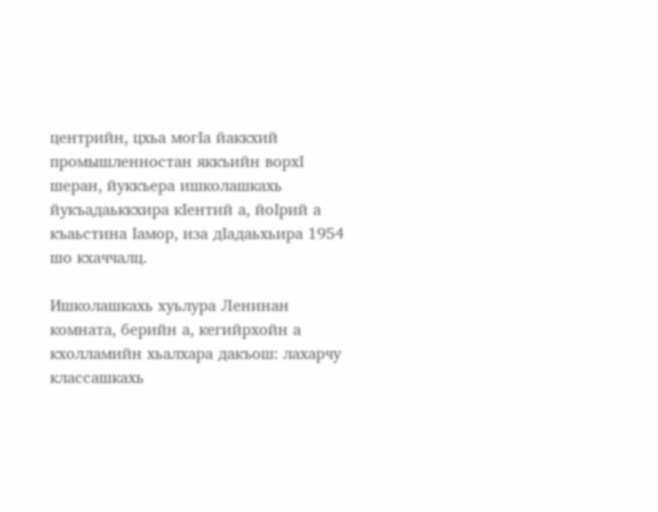центрийн, цхьа могӀа йаккхий промышленностан яккъийн ворхӀ шеран, йуккъера ишколашкахь йукъадаьккхира кӀентий а, йоӀрий а къаьстина Ӏамор, иза дӀадаьхьира 1954 шо кхаччалц.

Ишколашкахь хуьлура Ленинан комната, берийн а, кегийрхойн а кхолламийн хьалхара дакъош: лахарчу классашкахь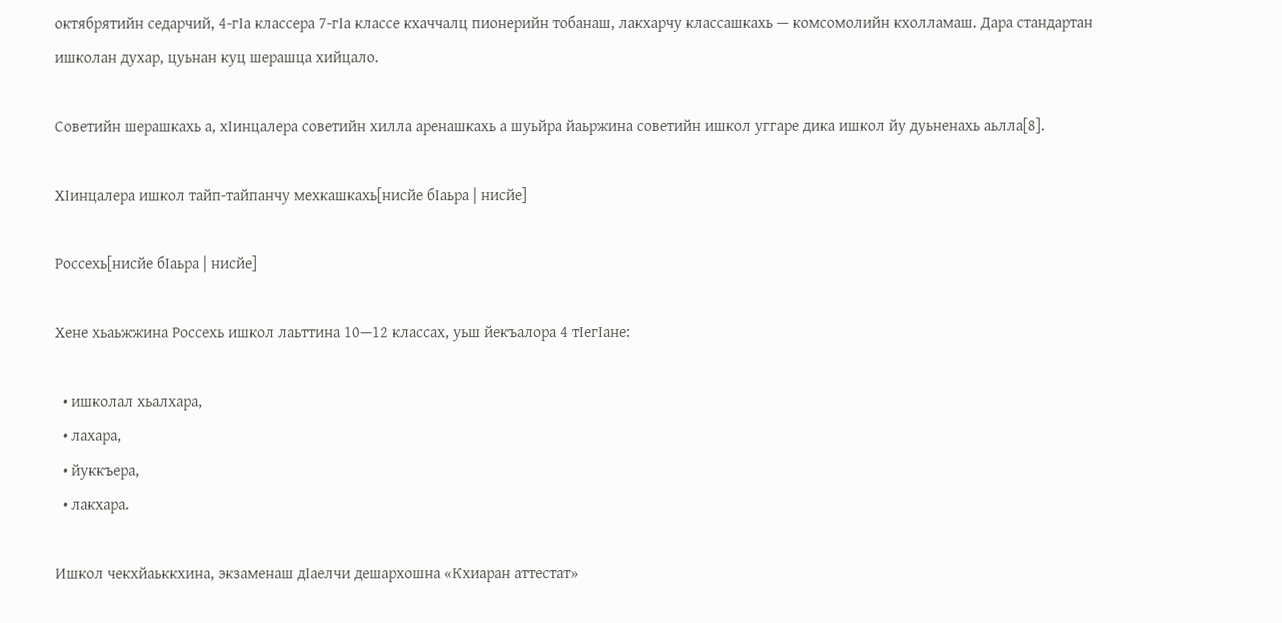октябрятийн седарчий, 4-гӀа классера 7-гӀа классе кхаччалц пионерийн тобанаш, лакхарчу классашкахь — комсомолийн кхолламаш. Дара стандартан ишколан духар, цуьнан куц шерашца хийцало.

Советийн шерашкахь а, хӀинцалера советийн хилла аренашкахь а шуьйра йаьржина советийн ишкол уггаре дика ишкол йу дуьненахь аьлла[8].

ХӀинцалера ишкол тайп-тайпанчу мехкашкахь[нисйе бӀаьра | нисйе]

Россехь[нисйе бӀаьра | нисйе]

Хене хьаьжжина Россехь ишкол лаьттина 10—12 классах, уьш йекъалора 4 тӀегӀане:

  • ишколал хьалхара,
  • лахара,
  • йуккъера,
  • лакхара.

Ишкол чекхйаьккхина, экзаменаш дӀаелчи дешархошна «Кхиаран аттестат»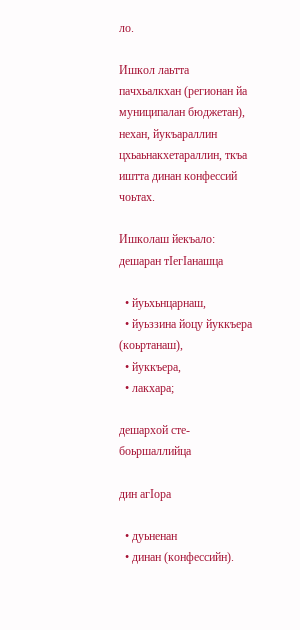ло.

Ишкол лаьтта пачхьалкхан (регионан йа муниципалан бюджетан), нехан, йукъараллин цхьаьнакхетараллин, ткъа иштта динан конфессий чоьтах.

Ишколаш йекъало:
дешаран тӀегӀанашца

  • йуьхьнцарнаш,
  • йуьззина йоцу йуккъера (коьртанаш),
  • йуккъера,
  • лакхара;

дешархой сте-боьршаллийца

дин агӀора

  • дуьненан
  • динан (конфессийн).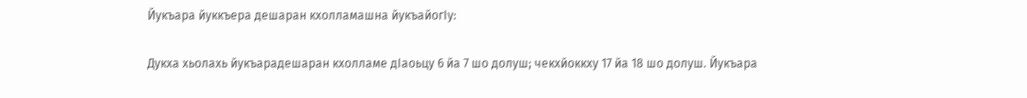Йукъара йуккъера дешаран кхолламашна йукъайогӀу:

Дукха хьолахь йукъарадешаран кхолламе дӀаоьцу 6 йа 7 шо долуш; чекхйоккху 17 йа 18 шо долуш. Йукъара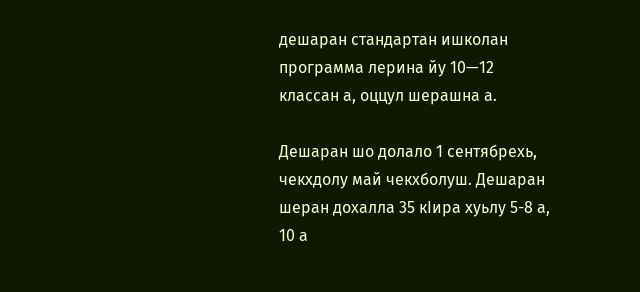дешаран стандартан ишколан программа лерина йу 10—12 классан а, оццул шерашна а.

Дешаран шо долало 1 сентябрехь, чекхдолу май чекхболуш. Дешаран шеран дохалла 35 кӀира хуьлу 5-8 а, 10 а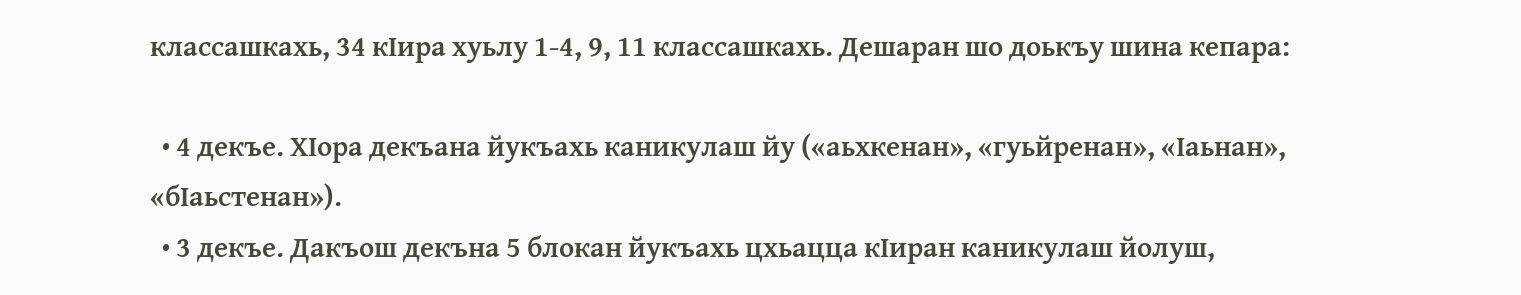классашкахь, 34 кӀира хуьлу 1-4, 9, 11 классашкахь. Дешаран шо доькъу шина кепара:

  • 4 декъе. ХӀора декъана йукъахь каникулаш йу («аьхкенан», «гуьйренан», «Ӏаьнан», «бӀаьстенан»).
  • 3 декъе. Дакъош декъна 5 блокан йукъахь цхьацца кӀиран каникулаш йолуш,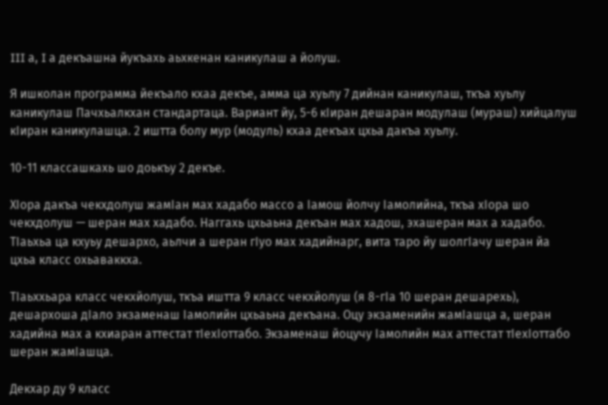III а, I а декъашна йукъахь аьхкенан каникулаш а йолуш.

Я ишколан программа йекъало кхаа декъе, амма ца хуьлу 7 дийнан каникулаш, ткъа хуьлу каникулаш Пачхьалкхан стандартаца. Вариант йу, 5-6 кӀиран дешаран модулаш (мураш) хийцалуш кӀиран каникулашца. 2 иштта болу мур (модуль) кхаа декъах цхьа дакъа хуьлу.

10-11 классашкахь шо доькъу 2 декъе.

ХӀора дакъа чекхдолуш жамӀан мах хадабо массо а Ӏамош йолчу Ӏамолийна, ткъа хӀора шо чекхдолуш — шеран мах хадабо. Наггахь цхьаьна декъан мах хадош, эхашеран мах а хадабо. ТӀаьхьа ца кхуьу дешархо, аьлчи а шеран гӀуо мах хадийнарг, вита таро йу шолгӀачу шеран йа цхьа класс охьаваккха.

ТӀаьххьара класс чекхйолуш, ткъа иштта 9 класс чекхйолуш (я 8-гӀа 10 шеран дешарехь), дешархоша дӀало экзаменаш Ӏамолийн цхьаьна декъана. Оцу экзаменийн жамӀашца а, шеран хадийна мах а кхиаран аттестат тӀехӀоттабо. Экзаменаш йоцучу Ӏамолийн мах аттестат тӀехӀоттабо шеран жамӀашца.

Декхар ду 9 класс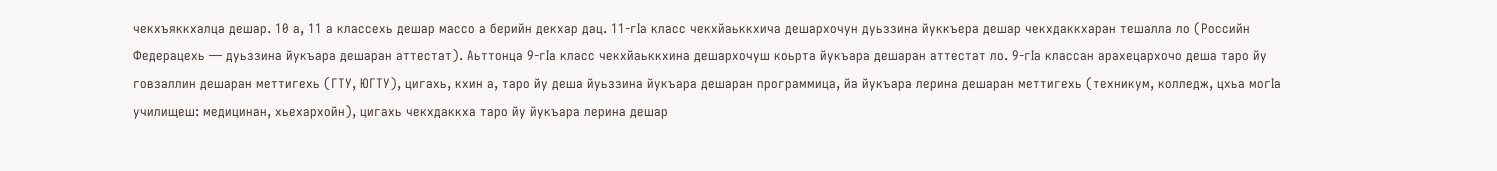чекхъяккхалца дешар. 10 а, 11 а классехь дешар массо а берийн декхар дац. 11-гӀа класс чекхйаьккхича дешархочун дуьззина йуккъера дешар чекхдаккхаран тешалла ло (Российн Федерацехь — дуьззина йукъара дешаран аттестат). Аьттонца 9-гӀа класс чекхйаьккхина дешархочуш коьрта йукъара дешаран аттестат ло. 9-гӀа классан арахецархочо деша таро йу говзаллин дешаран меттигехь (ГТУ, ЮГТУ), цигахь, кхин а, таро йу деша йуьззина йукъара дешаран программица, йа йукъара лерина дешаран меттигехь (техникум, колледж, цхьа могӀа училищеш: медицинан, хьехархойн), цигахь чекхдаккха таро йу йукъара лерина дешар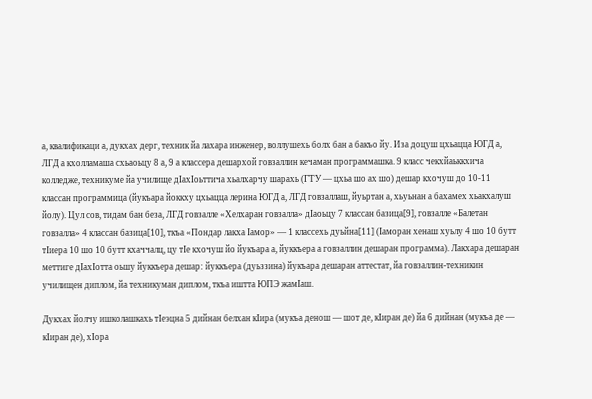а, квалификаци а, дукхах дерг, техник йа лахара инженер, воллушехь болх бан а бакъо йу. Иза доцуш цхьацца ЮГД а, ЛГД а кхолламаша схьаоьцу 8 а, 9 а классера дешархой говзаллин кечаман программашка. 9 класс чекхйаьккхича колледже, техникуме йа училище дӀахӀоьттича хьалхарчу шарахь (ГТУ — цхьа шо ах шо) дешар кхочуш до 10-11 классан программица (йукъара йоккху цхьацца лерина ЮГД а, ЛГД говзаллаш, йуьртан а, хьуьнан а бахамех хьакхалуш йолу). Цул сов, тидам бан беза, ЛГД говзалле «Хелхаран говзалла» дӀаоьцу 7 классан базица[9], говзалле «Балетан говзалла» 4 классан базица[10], ткъа «Пондар лакха Ӏамор» — 1 классехь дуьйна[11] (Ӏаморан хенаш хуьлу 4 шо 10 бутт тӀиера 10 шо 10 бутт кхаччалц, цу тӀе кхочуш йо йукъара а, йуккъера а говзаллин дешаран программа). Лакхара дешаран меттиге дӀахӀотта оьшу йуккъера дешар: йуккъера (дуьззина) йукъара дешаран аттестат, йа говзаллин-техникин училищен диплом, йа техникуман диплом, ткъа иштта ЮПЭ жамӀаш.

Дукхах йолчу ишколашкахь тӀеэцна 5 дийнан белхан кӀира (мукъа денош — шот де, кӀиран де) йа 6 дийнан (мукъа де — кӀиран де), хӀора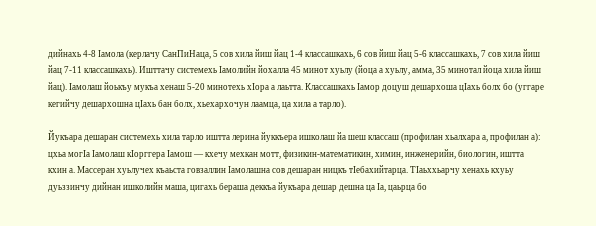дийнахь 4-8 Ӏамола (керлачу СанПиНаца, 5 сов хила йиш йац 1-4 классашкахь, 6 сов йиш йац 5-6 классашкахь, 7 сов хила йиш йац 7-11 классашкахь). Ишттачу системехь Ӏамолийн йохалла 45 минот хуьлу (йоца а хуьлу, амма, 35 минотал йоца хила йиш йац). Ӏамолаш йоькъу мукъа хенаш 5-20 минотехь хӀора а лаьтта. Классашкахь Ӏамор доцуш дешархоша цӀахь болх бо (уггаре кегийчу дешархошна цӀахь бан болх, хьехархочун лаамца, ца хила а тарло).

Йукъара дешаран системехь хила тарло иштта лерина йуккъера ишколаш йа шеш классаш (профилан хьалхара а, профилан а): цхьа могӀа Ӏамолаш кӀорггера Ӏамош — кхечу мехкан мотт, физикин-математикин, химин, инженерийн, биологин, иштта кхин а. Массеран хуьлучех къаьста говзаллин Ӏамолашна сов дешаран ницкъ тӀебахийтарца. ТӀаьххьарчу хенахь кхуьу дуьззинчу дийнан ишколийн маша, цигахь бераша деккъа йукъара дешар дешна ца Ӏа, цаьрца бо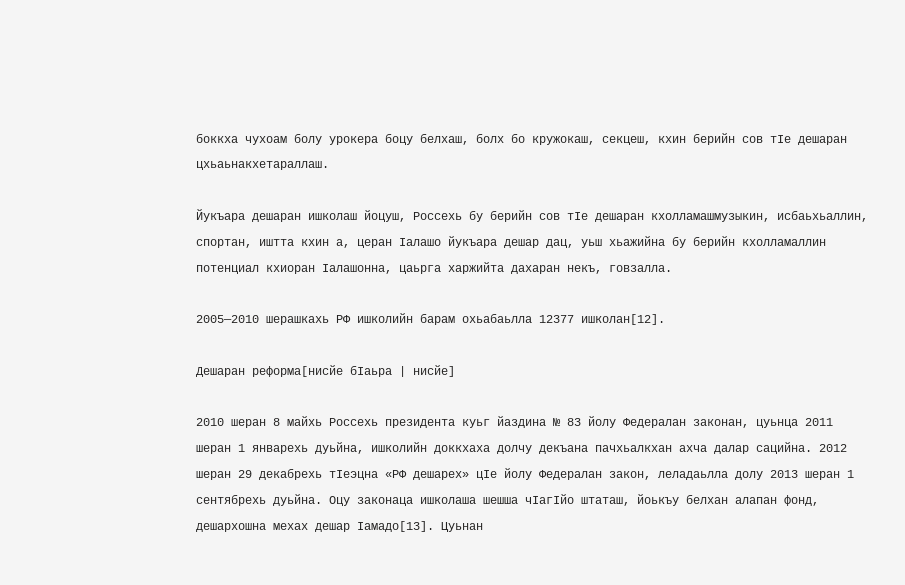боккха чухоам болу урокера боцу белхаш, болх бо кружокаш, секцеш, кхин берийн сов тӀе дешаран цхьаьнакхетараллаш.

Йукъара дешаран ишколаш йоцуш, Россехь бу берийн сов тӀе дешаран кхолламашмузыкин, исбаьхьаллин, спортан, иштта кхин а, церан Ӏалашо йукъара дешар дац, уьш хьажийна бу берийн кхолламаллин потенциал кхиоран Ӏалашонна, цаьрга харжийта дахаран некъ, говзалла.

2005—2010 шерашкахь РФ ишколийн барам охьабаьлла 12377 ишколан[12].

Дешаран реформа[нисйе бӀаьра | нисйе]

2010 шеран 8 майхь Россехь президента куьг йаздина № 83 йолу Федералан законан, цуьнца 2011 шеран 1 январехь дуьйна, ишколийн доккхаха долчу декъана пачхьалкхан ахча далар сацийна. 2012 шеран 29 декабрехь тӀеэцна «РФ дешарех» цӀе йолу Федералан закон, леладаьлла долу 2013 шеран 1 сентябрехь дуьйна. Оцу законаца ишколаша шешша чӀагӀйо штаташ, йоькъу белхан алапан фонд, дешархошна мехах дешар Ӏамадо[13]. Цуьнан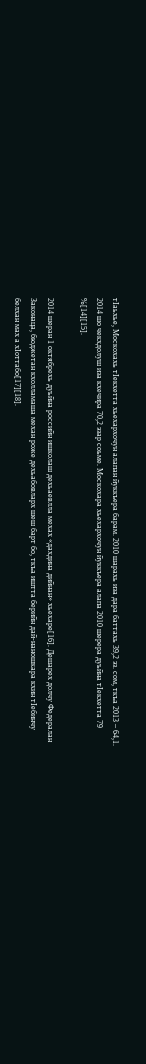тӀаьхье, Москохахь тӀекхетта хьехархочун алапан йуккъера барам. 2010 шарахь иза дара баттахь 39,2 эз. сом, ткъа 2013 – 64,1. 2014 шо чекхдолуш иза кхечира 70,2 эзар соьме. Москохара хьехархочун йуккъера алапа 2010 шерера дуьйна тӀекхетта 79 %[14][15].

2014 шеран 1 октябрехь дуьйна российн ишколаш дехьаевлла мехах «дахдина дийнан» хьехаре[16]. Дешарех долчу Федералан Законаца, бюджетан кхолламаша механ роже дехьабовларх шеш барт бо, ткъа иштта берийн дай-наношкара кхин тӀебинчу белхан мах а хӀоттабо[17][18].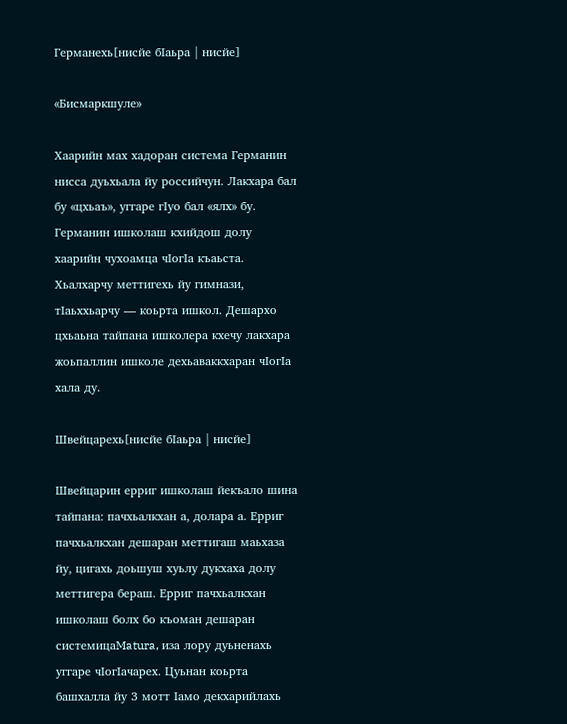Германехь[нисйе бӀаьра | нисйе]

«Бисмаркшуле»

Хаарийн мах хадоран система Германин нисса дуьхьала йу российчун. Лакхара бал бу «цхьаъ», уггаре гӀуо бал «ялх» бу. Германин ишколаш кхийдош долу хаарийн чухоамца чӀогӀа къаьста. Хьалхарчу меттигехь йу гимнази, тӀаьххьарчу — коьрта ишкол. Дешархо цхьаьна тайпана ишколера кхечу лакхара жоьпаллин ишколе дехьаваккхаран чӀогӀа хала ду.

Швейцарехь[нисйе бӀаьра | нисйе]

Швейцарин ерриг ишколаш йекъало шина тайпана: пачхьалкхан а, долара а. Ерриг пачхьалкхан дешаран меттигаш маьхаза йу, цигахь доьшуш хуьлу дукхаха долу меттигера бераш. Ерриг пачхьалкхан ишколаш болх бо къоман дешаран системицаMatura, иза лору дуьненахь уггаре чӀогӀачарех. Цуьнан коьрта башхалла йу 3 мотт Ӏамо декхарийлахь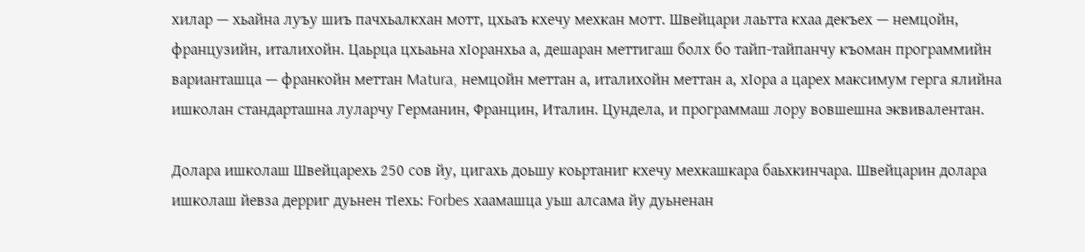хилар — хьайна луъу шиъ пачхьалкхан мотт, цхьаъ кхечу мехкан мотт. Швейцари лаьтта кхаа декъех — немцойн, французийн, италихойн. Цаьрца цхьаьна хӀоранхьа а, дешаран меттигаш болх бо тайп-тайпанчу къоман программийн варианташца — франкойн меттан Matura, немцойн меттан а, италихойн меттан а, хӀора а царех максимум герга ялийна ишколан стандарташна луларчу Германин, Францин, Италин. Цундела, и программаш лору вовшешна эквивалентан.

Долара ишколаш Швейцарехь 250 сов йу, цигахь доьшу коьртаниг кхечу мехкашкара баьхкинчара. Швейцарин долара ишколаш йевза дерриг дуьнен тӀехь: Forbes хаамашца уьш алсама йу дуьненан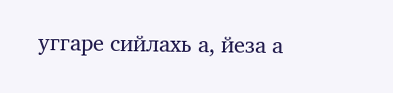уггаре сийлахь а, йеза а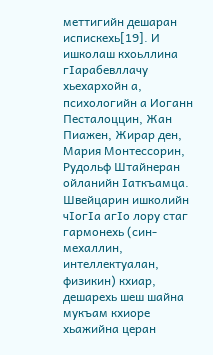меттигийн дешаран испискехь[19]. И ишколаш кхоьллина гӀарабевллачу хьехархойн а, психологийн а Иоганн Песталоццин, Жан Пиажен, Жирар ден, Мария Монтессорин, Рудольф Штайнеран ойланийн Ӏаткъамца. Швейцарин ишколийн чӀогӀа агӀо лору стаг гармонехь (син-мехаллин, интеллектуалан, физикин) кхиар, дешарехь шеш шайна мукъам кхиоре хьажийна церан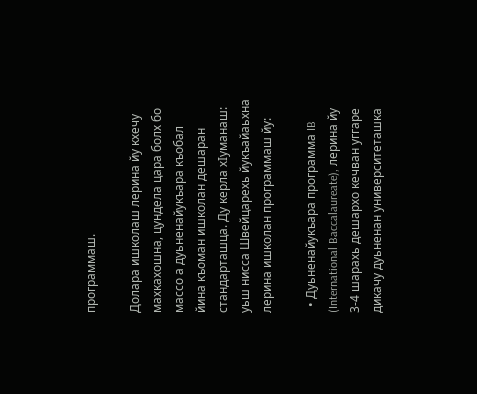программаш.

Долара ишколаш лерина йу кхечу махкахошна, цундела цара болх бо массо а дуьненайукъара къобал йина къоман ишколан дешаран стандарташца. Ду керла хӀуманаш: уьш нисса Швейцарехь йукъайаьхна лерина ишколан программаш йу:

  • Дуьненайукъара программа IB (International Baccalaureate), лерина йу 3-4 шарахь дешархо кечван уггаре дикачу дуьненан университеташка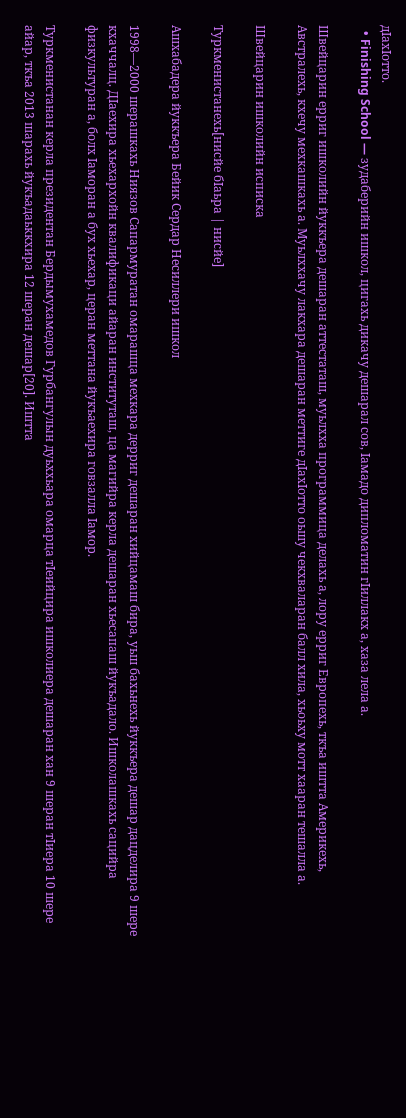дӀахӀотто.
  • Finishing School — зудаберийн ишкол, цигахь дикачу дешарал сов, Ӏамадо дипломатин гӀиллакх а, хаза лела а.

Швейцарин ерриг ишколийн йуккъера дешаран аттестаташ, муьлхха программица делахь а, лору ерриг Европехь, ткъа иштта Америкехь, Австралехь, кхечу мехкашкахь а. Муьлххачу лакхара дешаран меттиге дӀахӀотто оьшу чекхваларан балл хила, хьоьху мотт хааран тешалла а.

Швейцарин ишколийн исписка

Туркменистанехь[нисйе бӀаьра | нисйе]

Ашхабадера йуккъера Бейик Сердар Несиллери ишкол

1998—2000 шерашкахь Ниязов Сапармуратан омарашца мехкара дерриг дешаран хийцамаш бира, уьш бахьнехь йуккъера дешар дацделира 9 шере кхаччалц. ДӀаехира хьехархойн квалификаци айаран институташ, ца магийра керла дешаран хьесапаш йукъадало. Ишколашкахь сацийра физкультуран а, болх Ӏаморан а бух хьехар, церан меттана йукъаехира говзалла Ӏамор.

Туркменистанан керла президентан Бердымухамедов Гурбангулын дуьххьара омарца тӀеийцира ишколиера дешаран хан 9 шеран тӀиера 10 шере айар, ткъа 2013 шарахь йукъадаьккхира 12 шеран дешар[20]. Иштта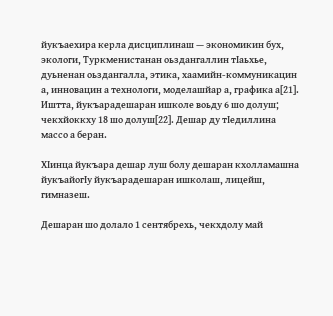йукъаехира керла дисциплинаш — экономикин бух, экологи, Туркменистанан оьздангаллин тӀаьхье, дуьненан оьздангалла, этика, хаамийн-коммуникацин а, инновацин а технологи, моделашйар а, графика а[21]. Иштта, йукъарадешаран ишколе воьду 6 шо долуш; чекхйоккху 18 шо долуш[22]. Дешар ду тӀедиллина массо а беран.

ХӀинца йукъара дешар луш болу дешаран кхолламашна йукъайогӀу йукъарадешаран ишколаш, лицейш, гимназеш.

Дешаран шо долало 1 сентябрехь, чекхдолу май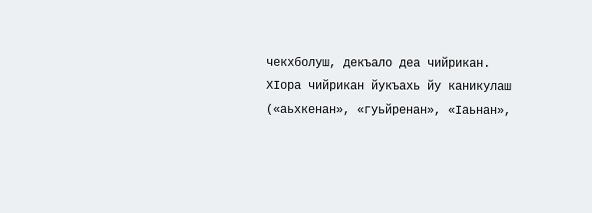чекхболуш, декъало деа чийрикан. ХӀора чийрикан йукъахь йу каникулаш («аьхкенан», «гуьйренан», «Ӏаьнан»,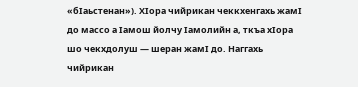«бӀаьстенан»). ХӀора чийрикан чеккхенгахь жамӀ до массо а Ӏамош йолчу Ӏамолийн а, ткъа хӀора шо чекхдолуш — шеран жамӀ до. Наггахь чийрикан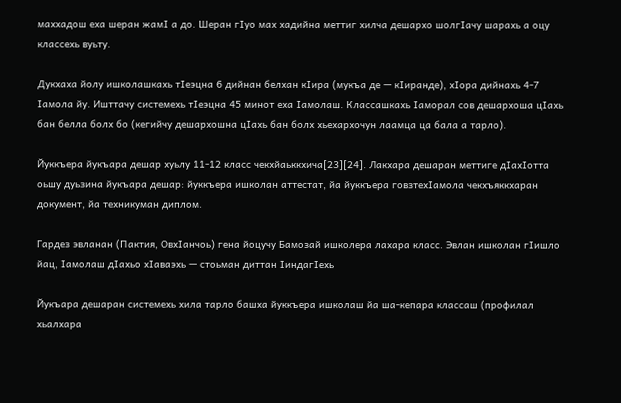маххадош еха шеран жамӀ а до. Шеран гӀуо мах хадийна меттиг хилча дешархо шолгӀачу шарахь а оцу классехь вуьту.

Дукхаха йолу ишколашкахь тӀеэцна 6 дийнан белхан кӀира (мукъа де — кӀиранде), хӀора дийнахь 4-7 Ӏамола йу. Ишттачу системехь тӀеэцна 45 минот еха Ӏамолаш. Классашкахь Ӏаморал сов дешархоша цӀахь бан белла болх бо (кегийчу дешархошна цӀахь бан болх хьехархочун лаамца ца бала а тарло).

Йуккъера йукъара дешар хуьлу 11-12 класс чекхйаьккхича[23][24]. Лакхара дешаран меттиге дӀахӀотта оьшу дуьзина йукъара дешар: йуккъера ишколан аттестат, йа йуккъера говзтехӀамола чекхъяккхаран документ, йа техникуман диплом.

Гардез эвланан (Пактия, ОвхӀанчоь) гена йоцучу Бамозай ишколера лахара класс. Эвлан ишколан гӀишло йац, Ӏамолаш дӀахьо хӀаваэхь — стоьман диттан ӀиндагӀехь

Йукъара дешаран системехь хила тарло башха йуккъера ишколаш йа ша-кепара классаш (профилал хьалхара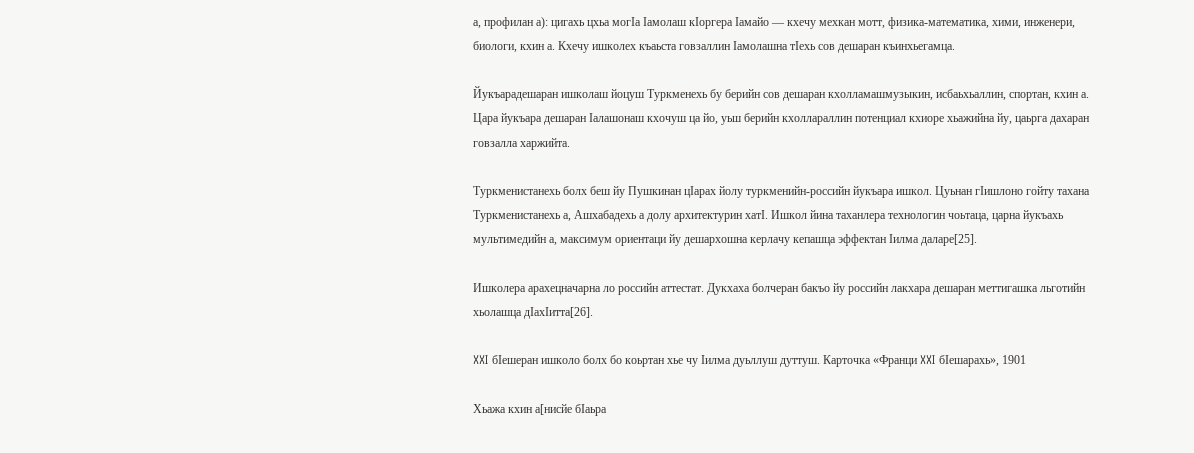а, профилан а): цигахь цхьа могӀа Ӏамолаш кӀоргера Ӏамайо — кхечу мехкан мотт, физика-математика, хими, инженери, биологи, кхин а. Кхечу ишколех къаьста говзаллин Ӏамолашна тӀехь сов дешаран къинхьегамца.

Йукъарадешаран ишколаш йоцуш Туркменехь бу берийн сов дешаран кхолламашмузыкин, исбаьхьаллин, спортан, кхин а. Цара йукъара дешаран Ӏалашонаш кхочуш ца йо, уьш берийн кхоллараллин потенциал кхиоре хьажийна йу, цаьрга дахаран говзалла харжийта.

Туркменистанехь болх беш йу Пушкинан цӀарах йолу туркменийн-российн йукъара ишкол. Цуьнан гӀишлоно гойту тахана Туркменистанехь а, Ашхабадехь а долу архитектурин хатӀ. Ишкол йина таханлера технологин чоьтаца, царна йукъахь мультимедийн а, максимум ориентаци йу дешархошна керлачу кепашца эффектан Ӏилма даларе[25].

Ишколера арахецначарна ло российн аттестат. Дукхаха болчеран бакъо йу российн лакхара дешаран меттигашка льготийн хьолашца дӀахӀитта[26].

XXI бӀешеран ишколо болх бо коьртан хье чу Ӏилма дуьллуш дуттуш. Карточка «Франци XXI бӀешарахь», 1901

Хьажа кхин а[нисйе бӀаьра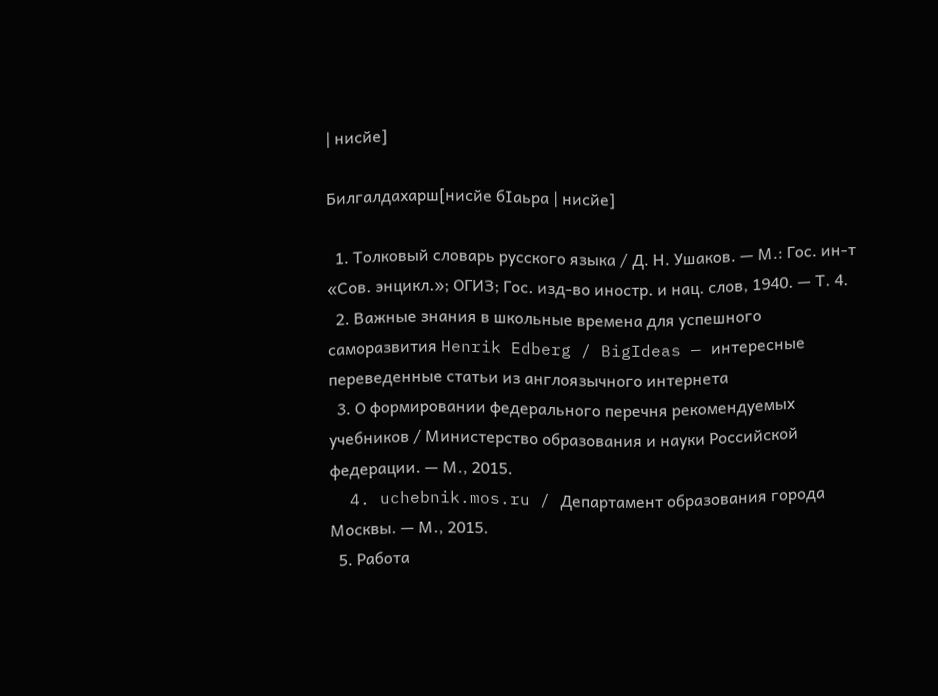| нисйе]

Билгалдахарш[нисйе бӀаьра | нисйе]

  1. Толковый словарь русского языка / Д. Н. Ушаков. — М.: Гос. ин-т «Сов. энцикл.»; ОГИЗ; Гос. изд-во иностр. и нац. слов, 1940. — Т. 4.
  2. Важные знания в школьные времена для успешного саморазвития Henrik Edberg / BigIdeas — интересные переведенные статьи из англоязычного интернета
  3. О формировании федерального перечня рекомендуемых учебников / Министерство образования и науки Российской федерации. — М., 2015.
  4. uchebnik.mos.ru / Департамент образования города Москвы. — М., 2015.
  5. Работа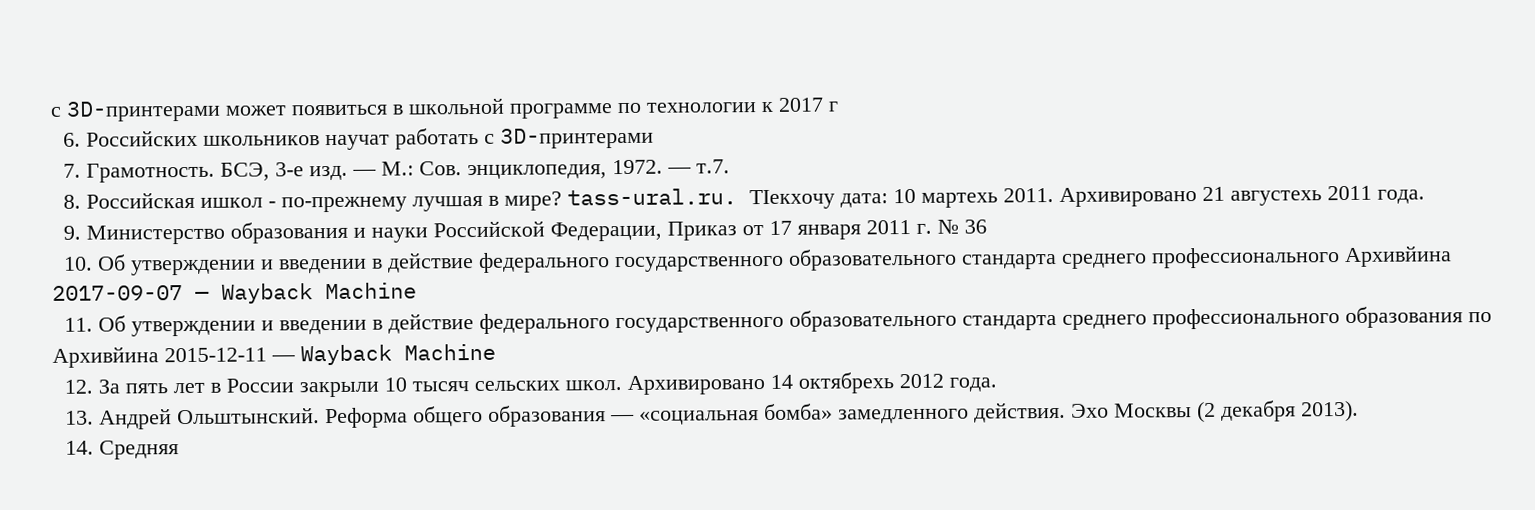с 3D-принтерами может появиться в школьной программе по технологии к 2017 г
  6. Российских школьников научат работать с 3D-принтерами
  7. Грамотность. БСЭ, 3-е изд. — М.: Сов. энциклопедия, 1972. — т.7.
  8. Российская ишкол - по-прежнему лучшая в мире? tass-ural.ru. ТӀекхочу дата: 10 мартехь 2011. Архивировано 21 августехь 2011 года.
  9. Министерство образования и науки Российской Федерации, Приказ от 17 января 2011 г. № 36
  10. Об утверждении и введении в действие федерального государственного образовательного стандарта среднего профессионального Архивйина 2017-09-07 — Wayback Machine
  11. Об утверждении и введении в действие федерального государственного образовательного стандарта среднего профессионального образования по Архивйина 2015-12-11 — Wayback Machine
  12. За пять лет в России закрыли 10 тысяч сельских школ. Архивировано 14 октябрехь 2012 года.
  13. Андрей Ольштынский. Реформа общего образования — «социальная бомба» замедленного действия. Эхо Москвы (2 декабря 2013).
  14. Средняя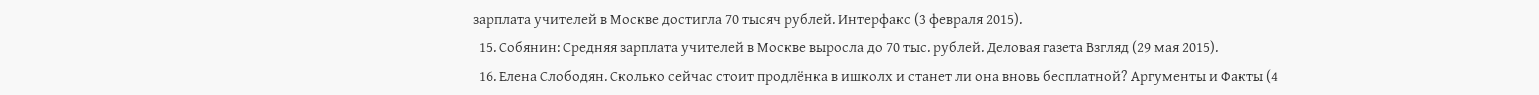зарплата учителей в Москве достигла 70 тысяч рублей. Интерфакс (3 февраля 2015).
  15. Собянин: Средняя зарплата учителей в Москве выросла до 70 тыс. рублей. Деловая газета Взгляд (29 мая 2015).
  16. Елена Слободян. Сколько сейчас стоит продлёнка в ишколх и станет ли она вновь бесплатной? Аргументы и Факты (4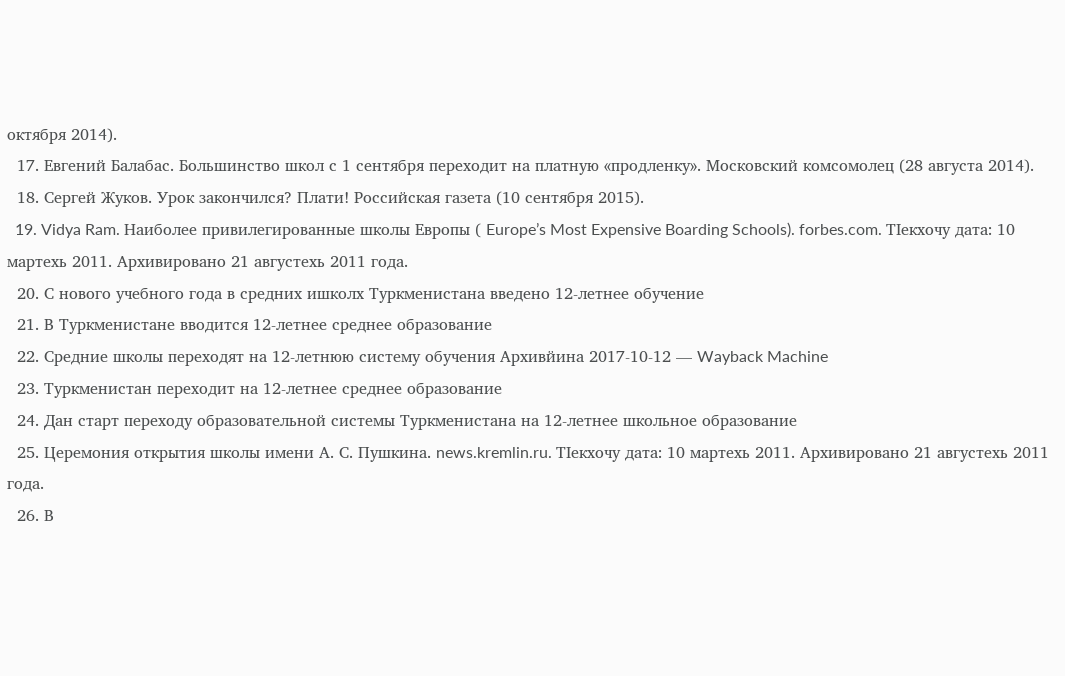октября 2014).
  17. Евгений Балабас. Большинство школ с 1 сентября переходит на платную «продленку». Московский комсомолец (28 августа 2014).
  18. Сергей Жуков. Урок закончился? Плати! Российская газета (10 сентября 2015).
  19. Vidya Ram. Наиболее привилегированные школы Европы ( Europe’s Most Expensive Boarding Schools). forbes.com. ТӀекхочу дата: 10 мартехь 2011. Архивировано 21 августехь 2011 года.
  20. С нового учебного года в средних ишколх Туркменистана введено 12-летнее обучение
  21. В Туркменистане вводится 12-летнее среднее образование
  22. Средние школы переходят на 12-летнюю систему обучения Архивйина 2017-10-12 — Wayback Machine
  23. Туркменистан переходит на 12-летнее среднее образование
  24. Дан старт переходу образовательной системы Туркменистана на 12-летнее школьное образование
  25. Церемония открытия школы имени А. С. Пушкина. news.kremlin.ru. ТӀекхочу дата: 10 мартехь 2011. Архивировано 21 августехь 2011 года.
  26. В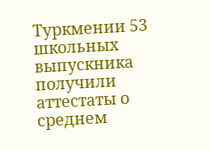Туркмении 53 школьных выпускника получили аттестаты о среднем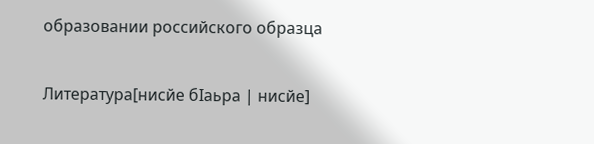образовании российского образца

Литература[нисйе бӀаьра | нисйе]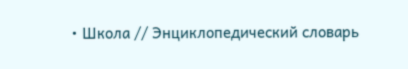• Школа // Энциклопедический словарь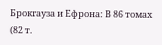Брокгауза и Ефрона: В 86 томах (82 т.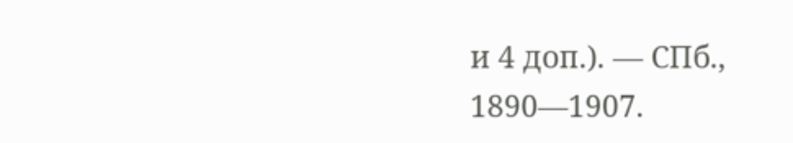и 4 доп.). — СПб., 1890—1907.